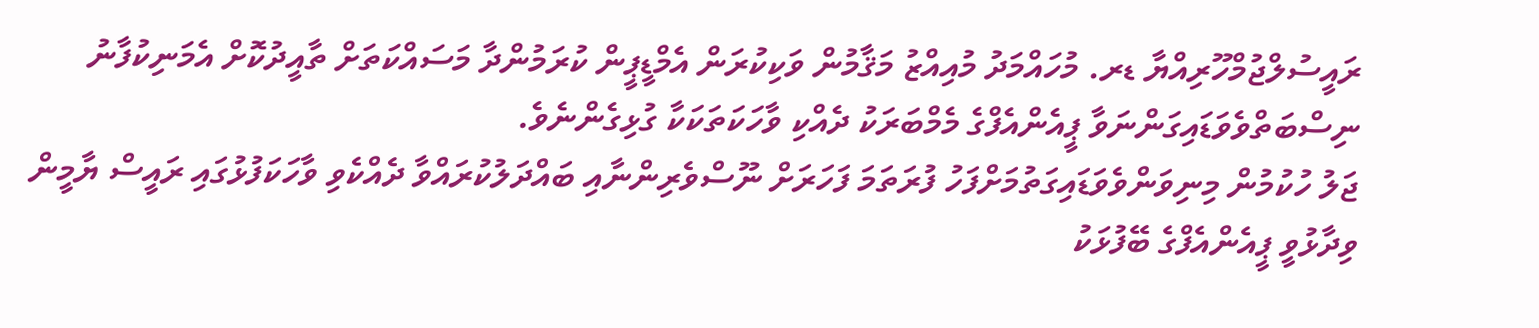ރައީސުލްޖުމްހޫރިއްޔާ ޑރ. މުހައްމަދު މުއިއްޒު މަޤާމުން ވަކިކުރަން އެމްޑީޕީން ކުރަމުންދާ މަސައްކަތަށް ތާއީދުކޮށް އެމަނިކުފާނު ނިސްބަތްވެވަޑައިގަންނަވާ ޕީއެންއެފްގެ މެމްބަރަކު ދެއްކި ވާހަކަތަކަކާ ގުޅިގެންނެވެ.
ޖަލު ހުކުމުން މިނިވަންވެވަޑައިގަތުމަށްފަހު ފުރަތަމަ ފަހަރަށް ނޫސްވެރިންނާއި ބައްދަލުކުރައްވާ ދެއްކެވި ވާހަކަފުޅުގައި ރައީސް ޔާމީން ވިދާޅުވީ ޕީއެންއެފްގެ ބޭފުޅަކު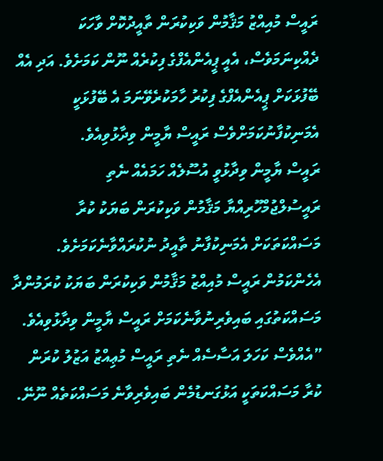ރައީސް މުއިއްޒު މަޤާމުން ވަކިކުރަން ތާއީދުކޮށް ވާހަކަ ދެއްކިނަމަވެސް، އެއީ ޕީއެންއެފްގެ ފިކުރެއް ނޫން ކަމަށެވެ. އަދި އެއް ބޭފުޅަކަށް ޕީއެންއެފްގެ ފިކުރު ހާމަކުރެވޭނަމަ އެ ބޭފުޅަކީ އެމަނިކުފާނުކަމަށްވެސް ރައީސް ޔާމީން ވިދާޅުވިއެވެ.
ރައީސް ޔާމީން ވިދާޅުވީ އުސޫލެއް ހަމައެއް ނެތި ރައީސުލްޖުމްހޫރިއްޔާ މަޤާމުން ވަކިކުރަން ބަޔަކު ކުރާ މަސައްކަތަކަށް އެމަނިކުފާނު ތާއީދު ނުކުރައްވާނެކަމަށެވެ. އެހެންކަމުން ރައީސް މުއިއްޒު މަޤާމުން ވަކިކުރަން ބަޔަކު ކުރަމުންދާ މަސައްކަތުގައި ބައިވެރިނުވާނެކަމަށް ރައީސް ޔާމީން ވިދާޅުވިއެވެ.
”އެއްވެސް ކަހަލަ އަސާސެއް ނެތި ރައީސް މުޢިއްޒު އަޒުލު ކުރަން ކުރާ މަސައްކަތަކީ އަޅުގަނޑުމެން ބައިވެރިވާނެ މަސައްކަތެއް ނޫނޭ.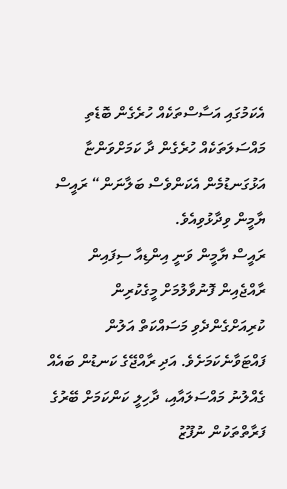އެކަމުގައި އަސާސްތަކެއް ހުރެގެން ބޮޑެތި މައްސަލަތަކެއް ހުރެގެން ދާ ކަމަށްވަންޏާ އަޅުގަނޑުމެން އެކަންވެސް ބަލާނަން“ ރައީސް ޔާމީން ވިދާޅުވިއެވެ.
ރައީސް ޔާމީން ވަނީ އިންޑިއާ ސިފައިން ރާއްޖެއިން ފޮނުވާލުމަށް މީގެކުރިން ކުރިއަށްގެންދެވި މަސައްކަތް އަލުން ފައްޓަވާނެކަމަށެވެ. އަދި ރާއްޖޭގެ ކަނޑުން ބައެއް ގެއްލުނު މައްސަލައާއި، ދާހިލީ ކަންކަމަށް ބޭރުގެ ފަރާތްތަކުން ނުފޫޒު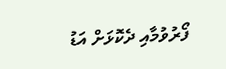ފޯރުވުމާއި ދެކޮޅަށް އަޑު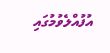އުފުއްލެވުމުގައި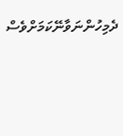ދެމިހުންނަވާނޭކަމަށްވެސް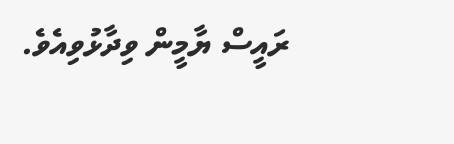ރައީސް ޔާމީން ވިދާޅުވިއެވެ.